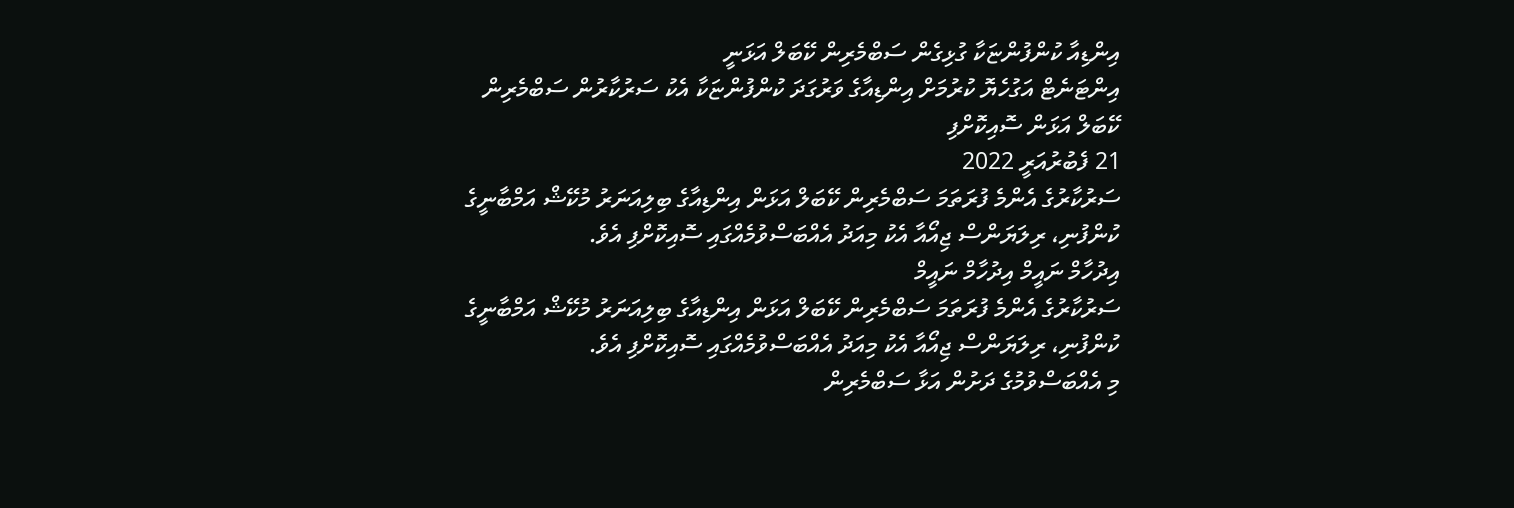އިންޑިއާ ކުންފުންޏަކާ ގުޅިގެން ސަބްމެރިން ކޭބަލް އަޅަނީ
އިންޓަނެޓް އަގުހެޔޮ ކުރުމަށް އިންޑިއާގެ ވަރުގަދަ ކުންފުންޏަކާ އެކު ސަރުކާރުން ސަބްމެރިން ކޭބަލް އަޅަން ސޮއިކޮށްފި
21 ފެބުރުއަރީ 2022
ސަރުކާރުގެ އެންމެ ފުރަތަމަ ސަބްމެރިން ކޭބަލް އަޅަން އިންޑިއާގެ ބިލިއަނަރު މުކޭޝް އަމްބާނީގެ ކުންފުނި، ރިލަޔަންސް ޖިއޯއާ އެކު މިއަދު އެއްބަސްވުމެއްގައި ސޮއިކޮށްފި އެވެ.
އިދުހާމް ނައީމް އިދުހާމް ނައީމް
ސަރުކާރުގެ އެންމެ ފުރަތަމަ ސަބްމެރިން ކޭބަލް އަޅަން އިންޑިއާގެ ބިލިއަނަރު މުކޭޝް އަމްބާނީގެ ކުންފުނި، ރިލަޔަންސް ޖިއޯއާ އެކު މިއަދު އެއްބަސްވުމެއްގައި ސޮއިކޮށްފި އެވެ.
މި އެއްބަސްވުމުގެ ދަށުން އަޅާ ސަބްމެރިން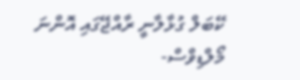ކޭބަލް ގުޅާލާނީ ރާއްޖޭގައި އޮންނަ މޯލްޑިވްސް-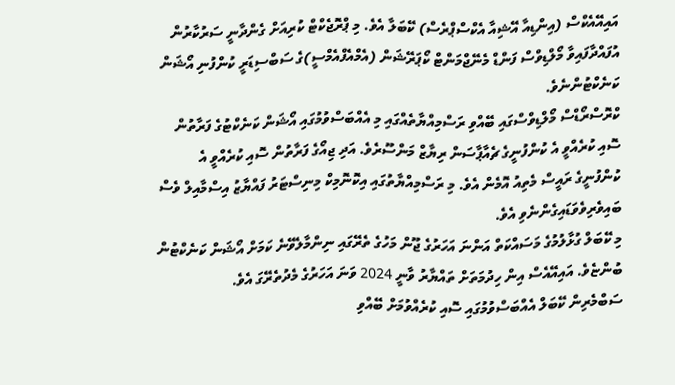އައިއޭއެކްސް (އިންޑިއާ އޭޝިއާ އެކްސްޕްރެސް) ކޭބަލާ އެވެ. މި ޕްރޮޖެކްޓް ކުރިއަށް ގެންދާނީ ސަރުކާރުން އުފައްދާފައިވާ މޯލްޑިވްސް ފަންޑް މެނޭޖްމަންޓް ކޯޕަރޭޝަން (އެމްއެފްއެމްސީ)ގެ ސަބްސިޑަރީ ކުންފުނި އޯޝަން ކަނެކްޓުންނެވެ.
ކްރޮސްރޯޑްސް މޯލްޑިވްސްގައި ބޭއްވި ރަސްމިއްޔާތެއްގައި މި އެއްބަސްވުމުގައި އޯޝަން ކަނެކްޓުގެ ފަރާތުން ސޮއި ކުރެއްވީ އެ ކުންފުނީގެ ޗެއާޕާސަން ރިޔާޒް މަންސޫރެވެ. އަދި ޖިއޯގެ ފަރާތުން ސޮއި ކުރެއްވީ އެ ކުންފުނީގެ ރައީސް މެތިއު އޮމެން އެވެ. މި ރަސްމިއްޔާތުގައި އިކޮނޮމިކް މިނިސްޓަރު ފައްޔާޒު އިސްމާއިލް ވެސް ބައިވެރިވެވަޑައިގެންނެވި އެވެ.
މި ކޭބަލް ގުޅާލުމުގެ މަސައްކަތް އަންނަ އަހަރުގެ ޖޫން މަހުގެ ތެރޭގައި ނިންމާލެވޭނެ ކަމަށް އޯޝަން ކަނެކްޓުން ބުންޏެވެ. އައިއޭއެސް އިން ހިދުމަތަށް ތައްޔާރު ވާނީ 2024 ވަނަ އަހަރުގެ މެދުތެރޭގަ އެވެ.
ސަބްމެރިން ކޭބަލް އެއްބަސްވުމުގައި ސޮއި ކުރެއްވުމަށް ބޭއްވި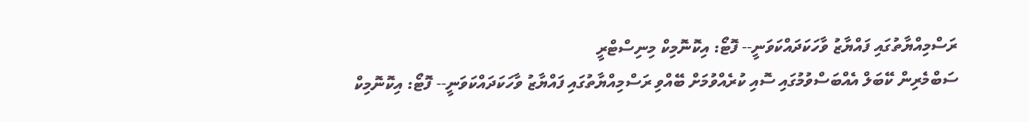ރަސްމިއްޔާތުގައި ފައްޔާޒު ވާހަކަދައްކަވަނީ-- ފޮޓޯ: އިކޮނޮމިކް މިނިސްޓްރީ
ސަބްމެރިން ކޭބަލް އެއްބަސްވުމުގައި ސޮއި ކުރެއްވުމަށް ބޭއްވި ރަސްމިއްޔާތުގައި ފައްޔާޒު ވާހަކަދައްކަވަނީ-- ފޮޓޯ: އިކޮނޮމިކް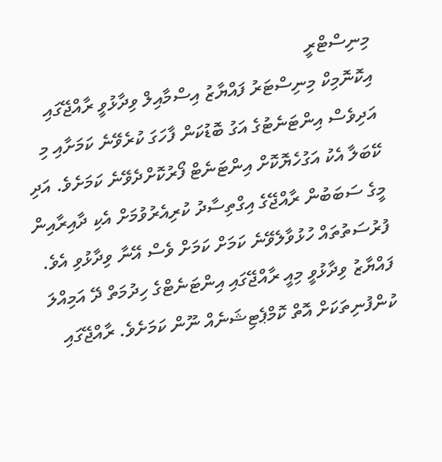މިނިސްޓްރީ
އިކޮނޮމިކް މިނިސްޓަރު ފައްޔާޒު އިސްމާއިލް ވިދާޅުވީ ރާއްޖޭގައި އަދިވެސް އިންޓަނެޓުގެ އަގު ބޮޑުކަން ފާހަގަ ކުރެވޭނެ ކަމަށާއި މި ކޭބަލާ އެކު އަގުހެޔޮކޮށް އިންޓަނެޓް ފޯރުކޮށްދެވޭނެ ކަމަށެވެ. އަދި މީގެ ސަބަބުން ރާއްޖޭގެ އިގްތިސާދު ކުރިއެރުވުމަށް އެކި ދާއިރާއިން ފުރުސަތުތައް ހުޅުވާލެވޭނެ ކަމަށް ކަމަށް ވެސް އޭނާ ވިދާޅުވި އެވެ.
ފައްޔާޒު ވިދާޅުވީ މިއީ ރާއްޖޭގައި އިންޓަނެޓްގެ ހިދުމަތް ދޭ އަމިއްލަ ކުންފުނިތަކަށް އޮތް ކޮމްޕެޓިޝަނެއް ނޫން ކަމަށެވެ. ރާއްޖޭގައި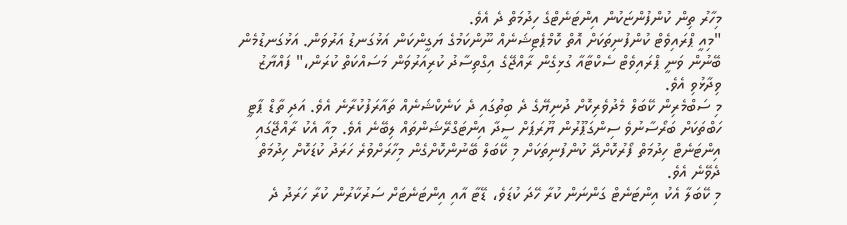މިހާރު ތިން ކުންފުންޏަކުން އިންޓަނެޓްގެ ހިދުމަތް ދެ އެވެ.
"މިއީ ޕްރައިވެޓް ކުންފުނިތަކަށް އޮތް ކޮމްޕެޓިޝަނެއް ނޫންކަމުގެ ޔަގީންކަން އަޅުގަނޑު އަރުވަން. އަޅުގަނޑުމެން ބޭނުން ވަނީ ޕްރައިވެޓް ސެކްޓާއާ ގުޅިގެން ރާއްޖޭގެ އިގްތިސާދު ކުރިއަރުވަން މަސައްކަތް ކުރަން،" ފައްޔާޒު ވިދާޅުވި އެވެ.
މި ސަބްމެރިން ކޭބަލް މެދުވެރިކޮށް ދުނިޔޭގެ ދެ ބިތުގައި ދެ ކަނެކްޝަނެއް ތައާރަފުކުރާނެ އެވެ. އަދި ތާޑް ޕާޓީ ހަބްތަކަށް ބަރޯސާނުވެ ސިންގަޕޫރުން ޔޫރަޕަށް ސީދާ އިންޓަގްރޭޝަންތައް ލިބޭނެ އެވެ. މިއާ އެކު ރާއްޖޭގައި އިންޓަނެޓް ހިދުމަތް ފޯރުކޮށްދޭ ކުންފުނިތަކަށް މި ކޭބަލް ބޭނުންކޮށްގެން މިހާރަށްވުރެ ހަރަދު ކުޑަކޮށް ހިދުމަތް ދެވޭނެ އެވެ.
މި ކޭބަލާ އެކު އިންޓަނެޓް ގަންނަން ކުރާ ހޭދަ ކުޑަވެ، ޑޭޓާ އާއި އިންޓަނެޓަށް ސަރުކާރުން ކުރާ ހަރަދު ދެ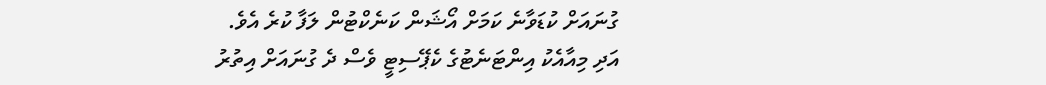ގުނައަށް ކުޑަވާނެ ކަމަށް އޯޝަން ކަނެކްޓުން ލަފާ ކުރެ އެވެ. އަދި މިއާއެކު އިންޓަނެޓުގެ ކެޕޭސިޓީ ވެސް ދެ ގުނައަށް އިތުރު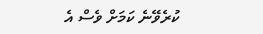ކުރެވޭނެ ކަމަށް ވެސް އެ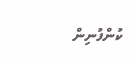ކުންފުނިން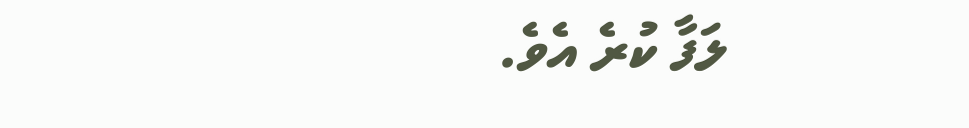ލަފާ ކުރެ އެވެ.